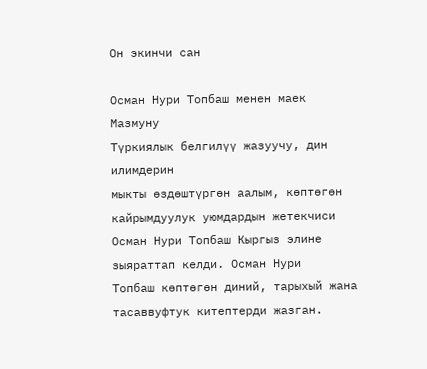Он экинчи сан

Осман Нури Топбаш менен маек
Мазмуну
Түркиялык белгилүү жазуучу, дин илимдерин
мыкты өздөштүргөн аалым, көптөгөн
кайрымдуулук уюмдардын жетекчиси
Осман Нури Топбаш Кыргыз элине
зыяраттап келди. Осман Нури
Топбаш көптөгөн диний, тарыхый жана
тасаввуфтук китептерди жазган.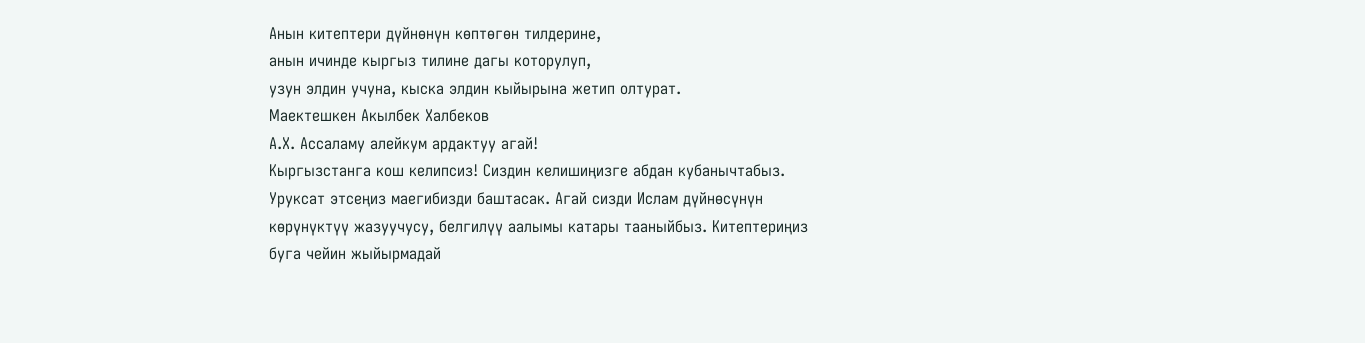Анын китептери дүйнөнүн көптөгөн тилдерине,
анын ичинде кыргыз тилине дагы которулуп,
узун элдин учуна, кыска элдин кыйырына жетип олтурат.
Маектешкен Акылбек Халбеков
А.Х. Ассаламу алейкум ардактуу агай!
Кыргызстанга кош келипсиз! Сиздин келишиңизге абдан кубанычтабыз.
Уруксат этсеңиз маегибизди баштасак. Агай сизди Ислам дүйнөсүнүн көрүнүктүү жазуучусу, белгилүү аалымы катары тааныйбыз. Китептериңиз буга чейин жыйырмадай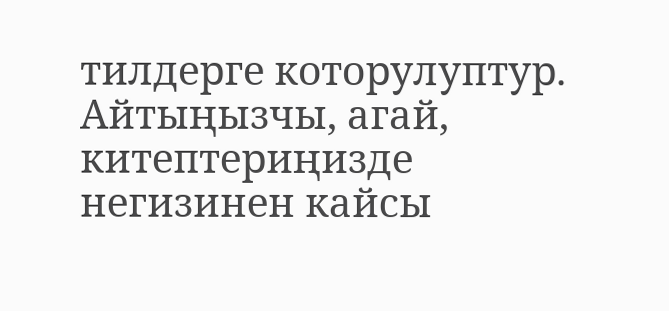тилдерге которулуптур. Айтыңызчы, агай, китептериңизде негизинен кайсы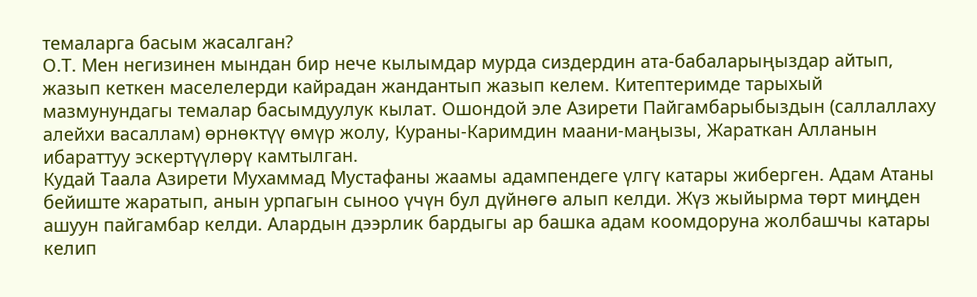темаларга басым жасалган?
О.Т. Мен негизинен мындан бир нече кылымдар мурда сиздердин ата-бабаларыңыздар айтып, жазып кеткен маселелерди кайрадан жандантып жазып келем. Китептеримде тарыхый мазмунундагы темалар басымдуулук кылат. Ошондой эле Азирети Пайгамбарыбыздын (саллаллаху алейхи васаллам) өрнөктүү өмүр жолу, Кураны-Каримдин маани-маңызы, Жараткан Алланын ибараттуу эскертүүлөрү камтылган.
Кудай Таала Азирети Мухаммад Мустафаны жаамы адампендеге үлгү катары жиберген. Адам Атаны бейиште жаратып, анын урпагын сыноо үчүн бул дүйнөгө алып келди. Жүз жыйырма төрт миңден ашуун пайгамбар келди. Алардын дээрлик бардыгы ар башка адам коомдоруна жолбашчы катары келип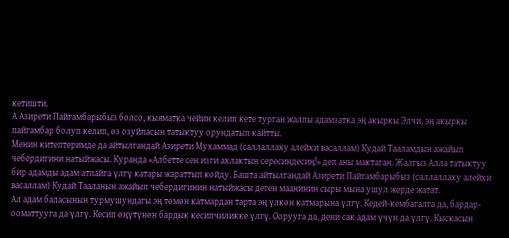кетишти.
А Азирети Пайгамбарыбыз болсо, кыяматка чейин келип кете турган жалпы адамзатка эң акыркы Элчи, эң акыркы пайгамбар болуп келип, өз озуйпасын татыктуу орундатып кайтты.
Менин китептеримде да айтылгандай Азирети Мухаммад (саллаллаху алейхи васаллам) Кудай Тааламдын ажайып чебердигини натыйжасы. Куранда «Албетте сен изги ахлактын сересиндесиң!» деп аны мактаган. Жалгыз Алла татыктуу бир адамды адам атпайга үлгү катары жараттып койду. Башта айтылгандай Азирети Пайгамбарыбыз (саллаллаху алейхи васаллам) Кудай Тааланын ажайып чебердигинин натыйжасы деген маанинин сыры мына ушул жерде жатат.
Ал адам баласынын турмушундагы эң төмөн катмардан тарта эң үлкөн катмарына үлгү. Кедей-кембагалга да, бардар-ооматтууга да үлгү. Кесип өңүтүнөн бардык кесипчиликке үлгү. Оорууга да, дени сак адам үчүн да үлгү. Кыскасын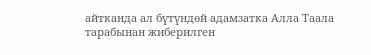айтканда ал бүтүндөй адамзатка Алла Таала тарабынан жиберилген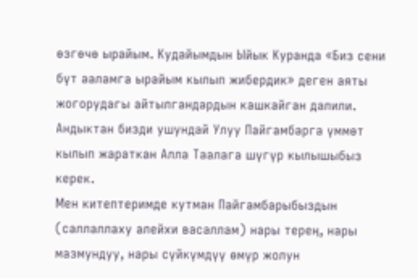өзгөчө ырайым. Кудайымдын Ыйык Куранда «Биз сени бүт ааламга ырайым кылып жибердик» деген аяты жогорудагы айтылгандардын кашкайган далили.
Андыктан бизди ушундай Улуу Пайгамбарга үммөт кылып жараткан Алла Таалага шүгүр кылышыбыз керек.
Мен китептеримде кутман Пайгамбарыбыздын (саллаллаху алейхи васаллам) нары терең, нары мазмундуу, нары сүйкүмдүү өмүр жолун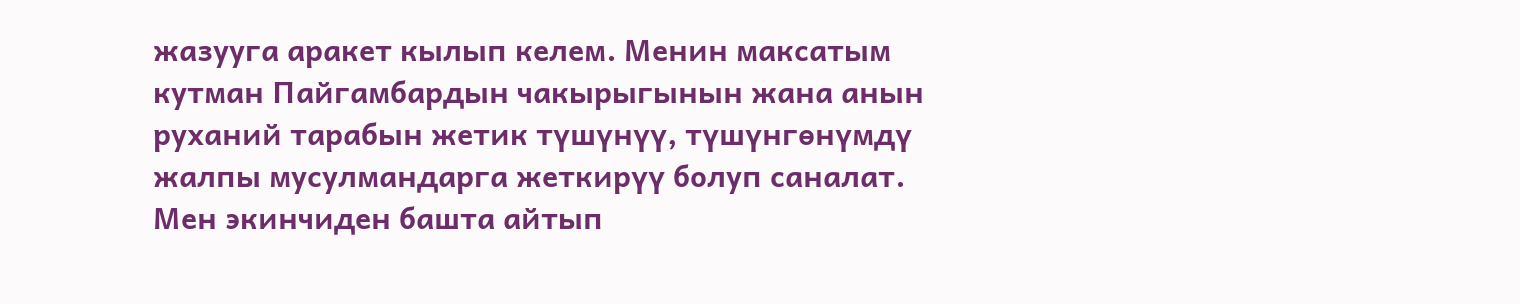жазууга аракет кылып келем. Менин максатым кутман Пайгамбардын чакырыгынын жана анын руханий тарабын жетик түшүнүү, түшүнгөнүмдү жалпы мусулмандарга жеткирүү болуп саналат.
Мен экинчиден башта айтып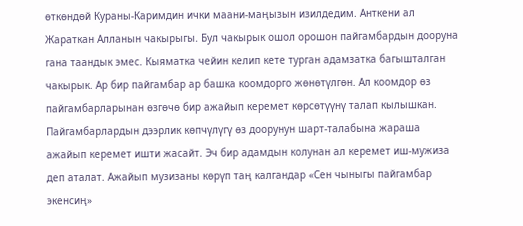өткөндөй Кураны-Каримдин ички маани-маңызын изилдедим. Анткени ал Жараткан Алланын чакырыгы. Бул чакырык ошол орошон пайгамбардын дооруна гана таандык эмес. Кыяматка чейин келип кете турган адамзатка багышталган чакырык. Ар бир пайгамбар ар башка коомдорго жөнөтүлгөн. Ал коомдор өз пайгамбарларынан өзгөчө бир ажайып керемет көрсөтүүнү талап кылышкан. Пайгамбарлардын дээрлик көпчүлүгү өз доорунун шарт-талабына жараша ажайып керемет ишти жасайт. Эч бир адамдын колунан ал керемет иш-мужиза деп аталат. Ажайып музизаны көрүп таң калгандар «Сен чыныгы пайгамбар экенсиң»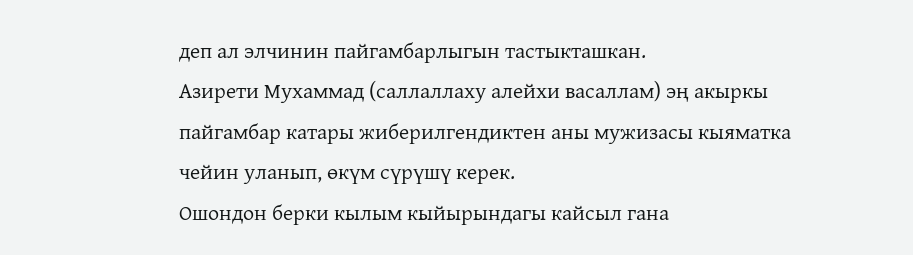деп ал элчинин пайгамбарлыгын тастыкташкан.
Азирети Мухаммад (саллаллаху алейхи васаллам) эң акыркы пайгамбар катары жиберилгендиктен аны мужизасы кыяматка чейин уланып, өкүм сүрүшү керек.
Ошондон берки кылым кыйырындагы кайсыл гана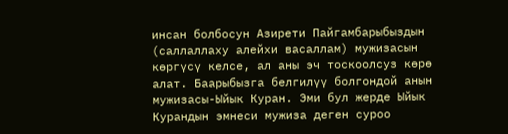инсан болбосун Азирети Пайгамбарыбыздын (саллаллаху алейхи васаллам) мужизасын көргүсү келсе, ал аны эч тоскоолсуз көрө алат. Баарыбызга белгилүү болгондой анын мужизасы-Ыйык Куран. Эми бул жерде Ыйык Курандын эмнеси мужиза деген суроо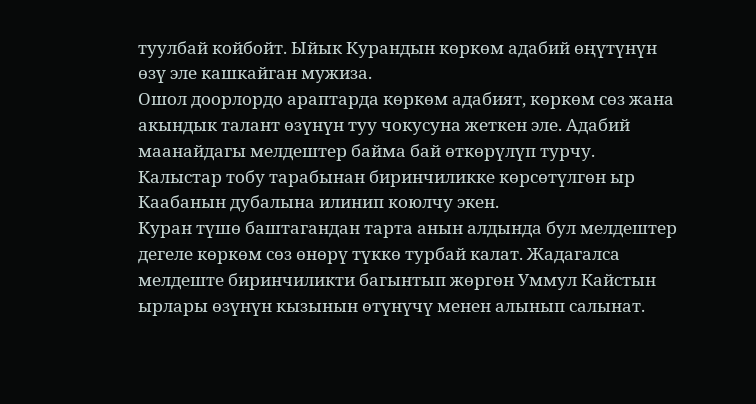туулбай койбойт. Ыйык Курандын көркөм адабий өңүтүнүн өзү эле кашкайган мужиза.
Ошол доорлордо араптарда көркөм адабият, көркөм сөз жана акындык талант өзүнүн туу чокусуна жеткен эле. Адабий маанайдагы мелдештер байма бай өткөрүлүп турчу. Калыстар тобу тарабынан биринчиликке көрсөтүлгөн ыр Каабанын дубалына илинип коюлчу экен.
Куран түшө баштагандан тарта анын алдында бул мелдештер дегеле көркөм сөз өнөрү түккө турбай калат. Жадагалса мелдеште биринчиликти багынтып жөргөн Уммул Кайстын ырлары өзүнүн кызынын өтүнүчү менен алынып салынат.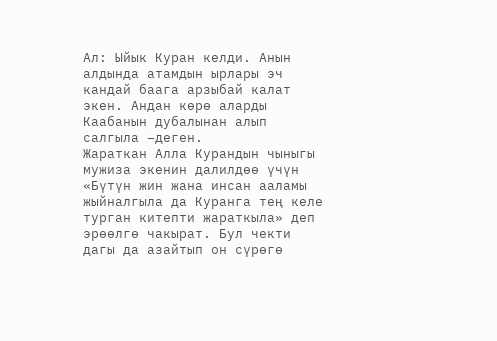Ал: Ыйык Куран келди. Анын алдында атамдын ырлары эч кандай баага арзыбай калат экен. Андан көрө аларды Каабанын дубалынан алып салгыла –деген.
Жараткан Алла Курандын чыныгы мужиза экенин далилдөө үчүн «Бүтүн жин жана инсан ааламы жыйналгыла да Куранга тең келе турган китепти жараткыла» деп эрөөлгө чакырат. Бул чекти дагы да азайтып он сүрөгө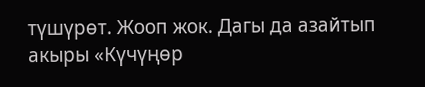түшүрөт. Жооп жок. Дагы да азайтып акыры «Күчүңөр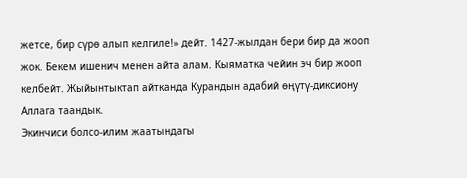жетсе, бир сүрө алып келгиле!» дейт. 1427-жылдан бери бир да жооп жок. Бекем ишенич менен айта алам. Кыяматка чейин эч бир жооп келбейт. Жыйынтыктап айтканда Курандын адабий өңүтү-диксиону Аллага таандык.
Экинчиси болсо-илим жаатындагы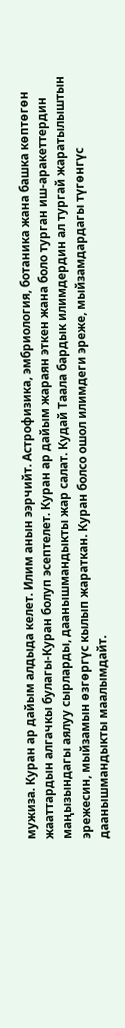мужиза. Куран ар дайым алдыда келет. Илим анын ээрчийт. Астрофизика, эмбриология, ботаника жана башка көптөгөн жааттардын алгачкы булагы-Куран болуп эсептелет. Куран ар дайым жараян эткен жана боло турган иш-аракеттердин маңызындагы аялуу сырларды, даанышмандыкты жар салат. Кудай Таала бардык илимдердин ал тургай жаратылыштын эрежесин, мыйзамын өзгөргүс кылып жараткан. Куран болсо ошол илимдеги эреже, мыйзамдардагы түгөнгүс даанышмандыкты маалымдайт.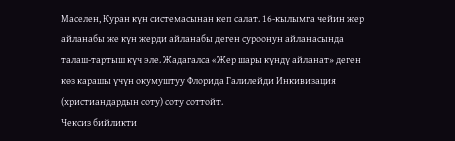Маселен, Куран күн системасынан кеп салат. 16-кылымга чейин жер айланабы же күн жерди айланабы деген суроонун айланасында талаш-тартыш күч эле. Жадагалса «Жер шары күндү айланат» деген көз карашы үчүн окумуштуу Флорида Галилейди Инкивизация (христиандардын соту) соту соттойт.
Чексиз бийликти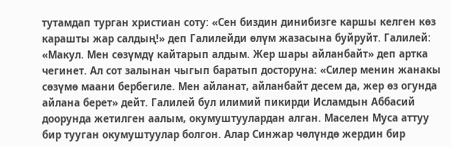тутамдап турган христиан соту: «Сен биздин динибизге каршы келген көз карашты жар салдың!» деп Галилейди өлүм жазасына буйруйт. Галилей: «Макул. Мен сөзүмдү кайтарып алдым. Жер шары айланбайт» деп артка чегинет. Ал сот залынан чыгып баратып досторуна: «Силер менин жанакы сөзүмө маани бербегиле. Мен айланат, айланбайт десем да, жер өз огунда айлана берет» дейт. Галилей бул илимий пикирди Исламдын Аббасий доорунда жетилген аалым, окумуштуулардан алган. Маселен Муса аттуу бир тууган окумуштуулар болгон. Алар Синжар чөлүндө жердин бир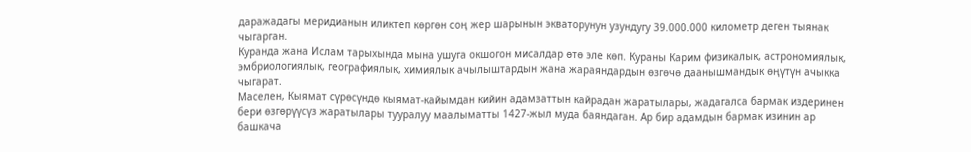даражадагы меридианын иликтеп көргөн соң жер шарынын экваторунун узундугу 39.000.000 километр деген тыянак чыгарган.
Куранда жана Ислам тарыхында мына ушуга окшогон мисалдар өтө эле көп. Кураны Карим физикалык, астрономиялык, эмбриологиялык, географиялык, химиялык ачылыштардын жана жараяндардын өзгөчө даанышмандык өңүтүн ачыкка чыгарат.
Маселен, Кыямат сүрөсүндө кыямат-кайымдан кийин адамзаттын кайрадан жаратылары, жадагалса бармак издеринен бери өзгөрүүсүз жаратылары тууралуу маалыматты 1427-жыл муда баяндаган. Ар бир адамдын бармак изинин ар башкача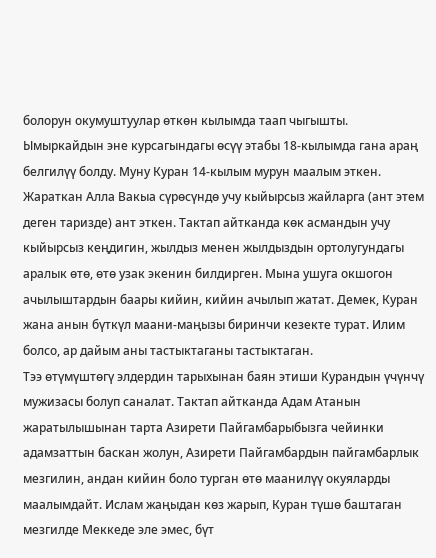болорун окумуштуулар өткөн кылымда таап чыгышты.
Ымыркайдын эне курсагындагы өсүү этабы 18-кылымда гана араң белгилүү болду. Муну Куран 14-кылым мурун маалым эткен. Жараткан Алла Вакыа сүрөсүндө учу кыйырсыз жайларга (ант этем деген таризде) ант эткен. Тактап айтканда көк асмандын учу кыйырсыз кеңдигин, жылдыз менен жылдыздын ортолугундагы аралык өтө, өтө узак экенин билдирген. Мына ушуга окшогон ачылыштардын баары кийин, кийин ачылып жатат. Демек, Куран жана анын бүткүл маани-маңызы биринчи кезекте турат. Илим болсо, ар дайым аны тастыктаганы тастыктаган.
Тээ өтүмүштөгү элдердин тарыхынан баян этиши Курандын үчүнчү мужизасы болуп саналат. Тактап айтканда Адам Атанын жаратылышынан тарта Азирети Пайгамбарыбызга чейинки адамзаттын баскан жолун, Азирети Пайгамбардын пайгамбарлык мезгилин, андан кийин боло турган өтө маанилүү окуяларды маалымдайт. Ислам жаңыдан көз жарып, Куран түшө баштаган мезгилде Меккеде эле эмес, бүт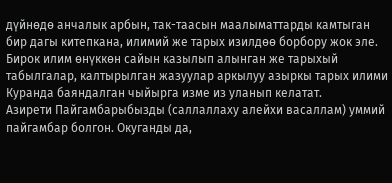дүйнөдө анчалык арбын, так-таасын маалыматтарды камтыган бир дагы китепкана, илимий же тарых изилдөө борбору жок эле. Бирок илим өнүккөн сайын казылып алынган же тарыхый табылгалар, калтырылган жазуулар аркылуу азыркы тарых илими Куранда баяндалган чыйырга изме из уланып келатат.
Азирети Пайгамбарыбызды (саллаллаху алейхи васаллам) уммий пайгамбар болгон. Окуганды да,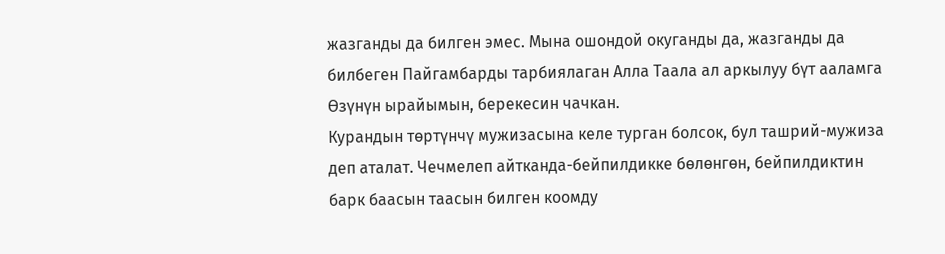жазганды да билген эмес. Мына ошондой окуганды да, жазганды да билбеген Пайгамбарды тарбиялаган Алла Таала ал аркылуу бүт ааламга Өзүнүн ырайымын, берекесин чачкан.
Курандын төртүнчү мужизасына келе турган болсок, бул ташрий-мужиза деп аталат. Чечмелеп айтканда-бейпилдикке бөлөнгөн, бейпилдиктин барк баасын таасын билген коомду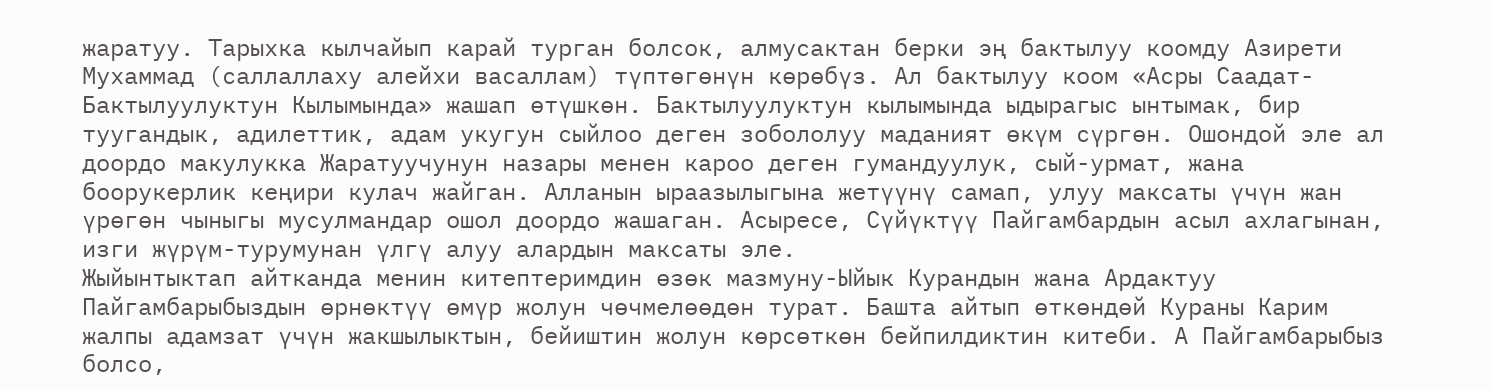жаратуу. Тарыхка кылчайып карай турган болсок, алмусактан берки эң бактылуу коомду Азирети Мухаммад (саллаллаху алейхи васаллам) түптөгөнүн көрөбүз. Ал бактылуу коом «Асры Саадат-Бактылуулуктун Кылымында» жашап өтүшкөн. Бактылуулуктун кылымында ыдырагыс ынтымак, бир туугандык, адилеттик, адам укугун сыйлоо деген зобололуу маданият өкүм сүргөн. Ошондой эле ал доордо макулукка Жаратуучунун назары менен кароо деген гумандуулук, сый-урмат, жана боорукерлик кеңири кулач жайган. Алланын ыраазылыгына жетүүнү самап, улуу максаты үчүн жан үрөгөн чыныгы мусулмандар ошол доордо жашаган. Асыресе, Сүйүктүү Пайгамбардын асыл ахлагынан, изги жүрүм-турумунан үлгү алуу алардын максаты эле.
Жыйынтыктап айтканда менин китептеримдин өзөк мазмуну-Ыйык Курандын жана Ардактуу Пайгамбарыбыздын өрнөктүү өмүр жолун чөчмелөөдөн турат. Башта айтып өткөндөй Кураны Карим жалпы адамзат үчүн жакшылыктын, бейиштин жолун көрсөткөн бейпилдиктин китеби. А Пайгамбарыбыз болсо,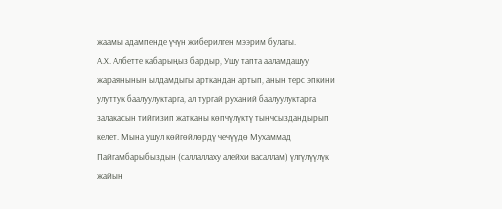жаамы адампенде үчүн жиберилген мээрим булагы.
А.Х. Албетте кабарыңыз бардыр, Ушу тапта ааламдашуу жараянынын ылдамдыгы арткандан артып, анын терс эпкини улуттук баалуулуктарга, ал тургай руханий баалуулуктарга залакасын тийгизип жатканы көпчүлүктү тынчсыздандырып келет. Мына ушул көйгөйлөрдү чечүүдө Мухаммад Пайгамбарыбыздын (саллаллаху алейхи васаллам) үлгүлүүлүк жайын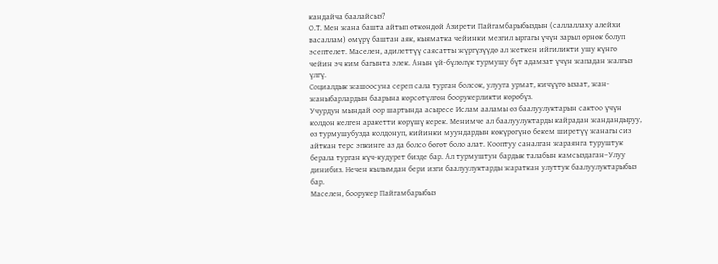кандайча баалайсыз?
О.Т. Мен жана башта айтып өткөндөй Азирети Пайгамбарыбыздын (саллаллаху алейхи васаллам) өмүрү баштан аяк, кыяматка чейинки мезгил ыргагы үчүн зарыл өрнөк болуп эсептелет. Маселен, адилеттүү саясатты жүргүзүүдө ал жеткен ийгиликти ушу күнгө чейин эч ким багынта элек. Анын үй-бүлөлүк турмушу бүт адамзат үчүн жападан жалгыз үлгү.
Социалдык жашоосуна сереп сала турган болсок, улууга урмат, кичүүгө ызаат, жан-жаныбарлардын баарына көрсөтүлгөн боорукерликти көрөбүз.
Учурдун мындай оор шартында асыресе Ислам ааламы өз баалуулуктарын сактоо үчүн колдон келген аракетти көрүшү керек. Менимче ал баалуулуктарды кайрадан жандандыруу, өз турмушубузда колдонуп, кийинки муундардын көкүрөгүнө бекем ширетүү жанагы сиз айткан терс эпкинге аз да болсо бөгөт боло алат. Кооптуу саналган жараянга туруштук берала турган күч-кудурет бизде бар. Ал турмуштун бардык талабын камсыздаган–Улуу динибиз. Нечен кылымдан бери изги баалуулуктарды жараткан улуттук баалуулуктарыбыз бар.
Маселен, боорукер Пайгамбарыбыз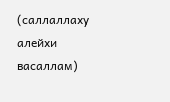(саллаллаху алейхи васаллам)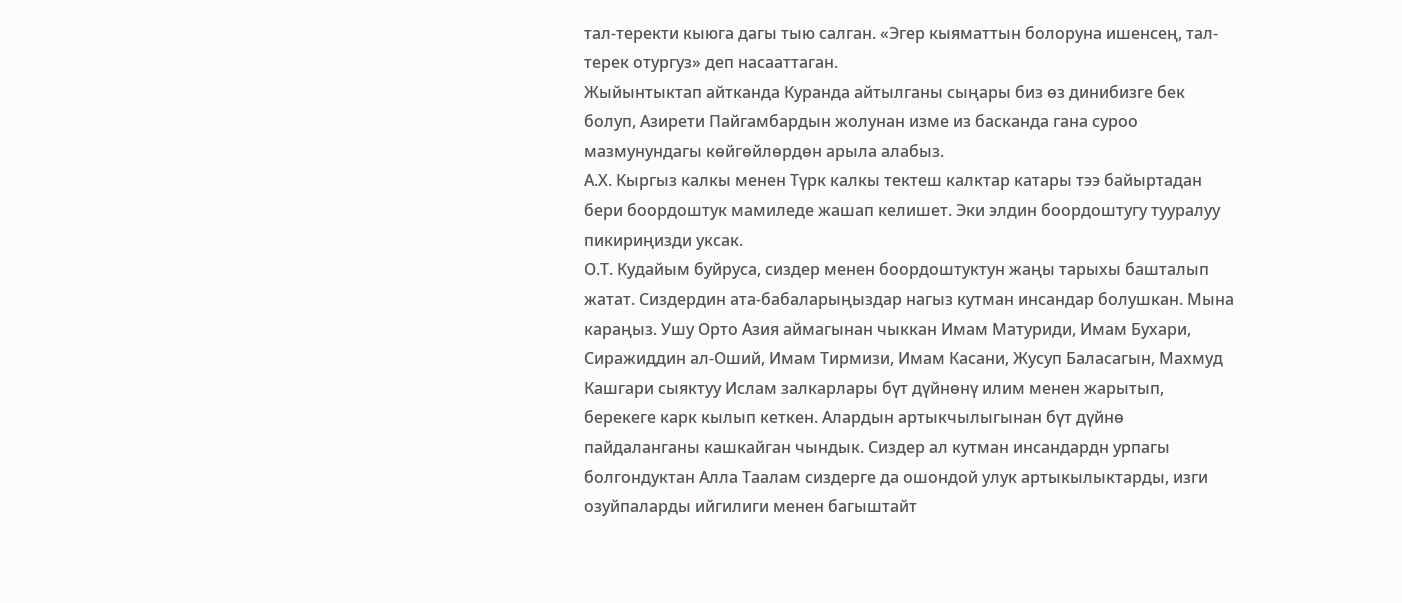тал-теректи кыюга дагы тыю салган. «Эгер кыяматтын болоруна ишенсең, тал-терек отургуз» деп насааттаган.
Жыйынтыктап айтканда Куранда айтылганы сыңары биз өз динибизге бек болуп, Азирети Пайгамбардын жолунан изме из басканда гана суроо мазмунундагы көйгөйлөрдөн арыла алабыз.
А.Х. Кыргыз калкы менен Түрк калкы тектеш калктар катары тээ байыртадан бери боордоштук мамиледе жашап келишет. Эки элдин боордоштугу тууралуу пикириңизди уксак.
О.Т. Кудайым буйруса, сиздер менен боордоштуктун жаңы тарыхы башталып жатат. Сиздердин ата-бабаларыңыздар нагыз кутман инсандар болушкан. Мына караңыз. Ушу Орто Азия аймагынан чыккан Имам Матуриди, Имам Бухари, Сиражиддин ал-Оший, Имам Тирмизи, Имам Касани, Жусуп Баласагын, Махмуд Кашгари сыяктуу Ислам залкарлары бүт дүйнөнү илим менен жарытып, берекеге карк кылып кеткен. Алардын артыкчылыгынан бүт дүйнө пайдаланганы кашкайган чындык. Сиздер ал кутман инсандардн урпагы болгондуктан Алла Таалам сиздерге да ошондой улук артыкылыктарды, изги озуйпаларды ийгилиги менен багыштайт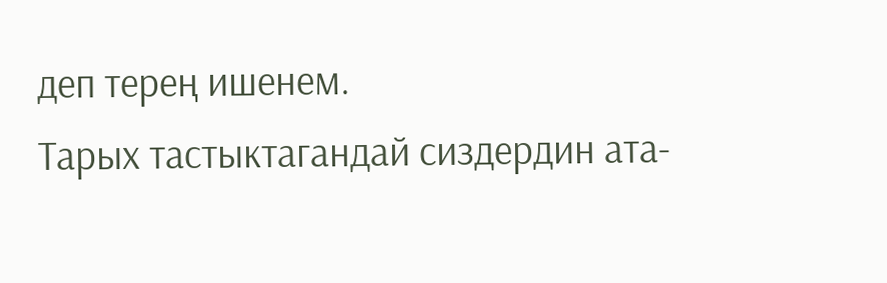деп терең ишенем.
Тарых тастыктагандай сиздердин ата-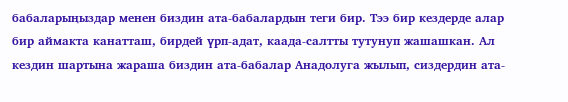бабаларыңыздар менен биздин ата-бабалардын теги бир. Тээ бир кездерде алар бир аймакта канатташ, бирдей үрп-адат, каада-салтты тутунуп жашашкан. Ал кездин шартына жараша биздин ата-бабалар Анадолуга жылып, сиздердин ата-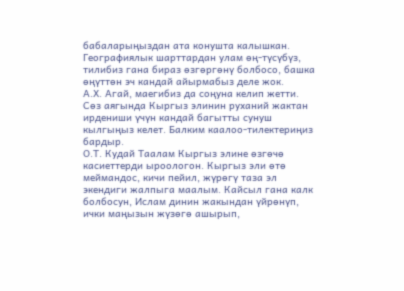бабаларыңыздан ата конушта калышкан. Географиялык шарттардан улам өң-түсүбүз, тилибиз гана бираз өзгөргөнү болбосо, башка өңүттөн эч кандай айырмабыз деле жок.
А.Х. Агай, маегибиз да соңуна келип жетти. Сөз аягында Кыргыз элинин руханий жактан ирдениши үчүн кандай багытты сунуш кылгыңыз келет. Балким каалоо-тилектериңиз бардыр.
О.Т. Кудай Таалам Кыргыз элине өзгөчө касиеттерди ыроологон. Кыргыз эли өтө меймандос, кичи пейил, жүрөгү таза эл экендиги жалпыга маалым. Кайсыл гана калк болбосун, Ислам динин жакындан үйрөнүп, ички маңызын жүзөгө ашырып,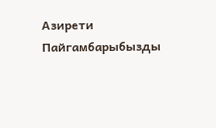Азирети Пайгамбарыбызды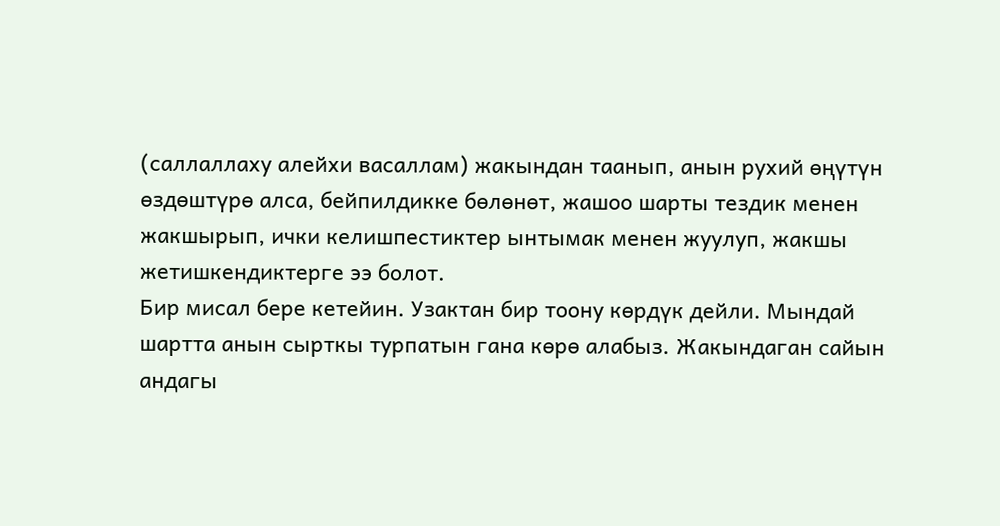(саллаллаху алейхи васаллам) жакындан таанып, анын рухий өңүтүн өздөштүрө алса, бейпилдикке бөлөнөт, жашоо шарты тездик менен жакшырып, ички келишпестиктер ынтымак менен жуулуп, жакшы жетишкендиктерге ээ болот.
Бир мисал бере кетейин. Узактан бир тоону көрдүк дейли. Мындай шартта анын сырткы турпатын гана көрө алабыз. Жакындаган сайын андагы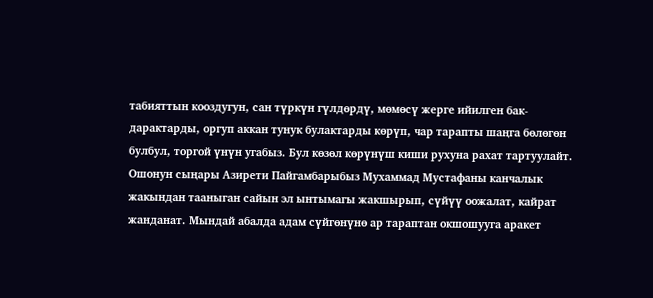табияттын кооздугун, сан түркүн гүлдөрдү, мөмөсү жерге ийилген бак-дарактарды, оргуп аккан тунук булактарды көрүп, чар тарапты шаңга бөлөгөн булбул, торгой үнүн угабыз. Бул көзөл көрүнүш киши рухуна рахат тартуулайт.
Ошонун сыңары Азирети Пайгамбарыбыз Мухаммад Мустафаны канчалык жакындан тааныган сайын эл ынтымагы жакшырып, сүйүү оожалат, кайрат жанданат. Мындай абалда адам сүйгөнүнө ар тараптан окшошууга аракет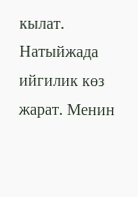кылат. Натыйжада ийгилик көз жарат. Менин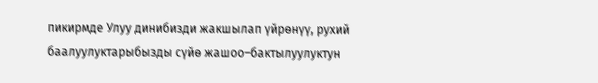пикирмде Улуу динибизди жакшылап үйрөнүү, рухий баалуулуктарыбызды сүйө жашоо–бактылуулуктун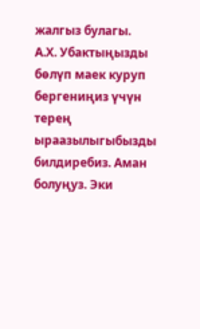жалгыз булагы.
А.Х. Убактыңызды бөлүп маек куруп бергениңиз үчүн терең ыраазылыгыбызды билдиребиз. Аман болуңуз. Эки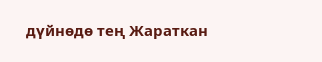дүйнөдө тең Жараткан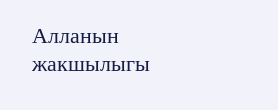Алланын жакшылыгы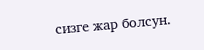сизге жар болсун.